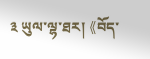༣ ཡུལ་ལྷ་ཐར། 《བོད་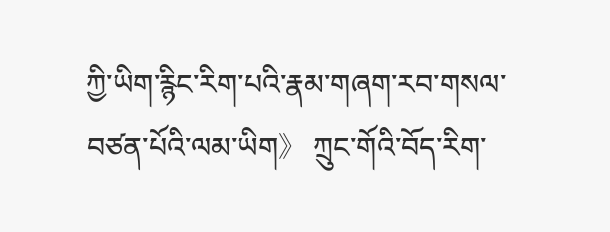ཀྱི་ཡིག་རྙིང་རིག་པའི་རྣམ་གཞག་རབ་གསལ་བཙན་པོའི་ལམ་ཡིག》 ཀྲུང་གོའི་བོད་རིག་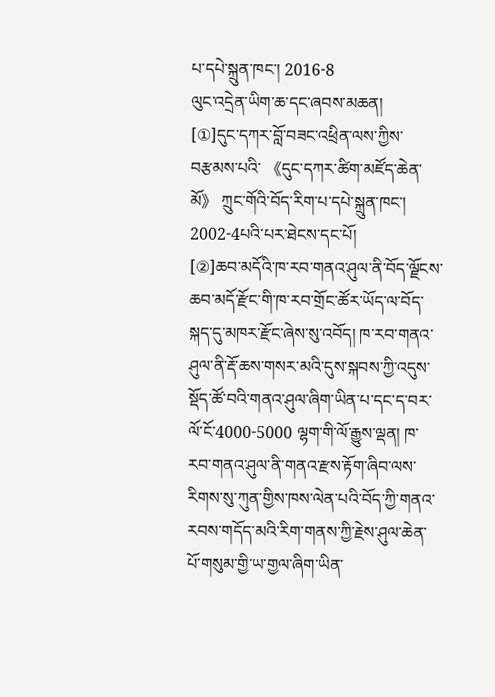པ་དཔེ་སྐྲུན་ཁང་། 2016-8
ལུང་འདྲེན་ཡིག་ཆ་དང་ཞབས་མཆན།
[①]དུང་དཀར་བློ་བཟང་འཕྲིན་ལས་ཀྱིས་བརྩམས་པའི་ 《དུང་དཀར་ཚིག་མཛོད་ཆེན་མོ》 ཀྲུང་གོའི་བོད་རིག་པ་དཔེ་སྐྲུན་ཁང་། 2002-4པའི་པར་ཐེངས་དང་པོ།
[②]ཆབ་མདོའི་ཁ་རབ་གནའ་ཤུལ་ནི་བོད་ལྗོངས་ཆབ་མདོ་རྫོང་གི་ཁ་རབ་གྲོང་ཚོར་ཡོད་ལ་བོད་སྐད་དུ་མཁར་རྫོང་ཞེས་སུ་འབོད། ཁ་རབ་གནའ་ཤུལ་ནི་རྡོ་ཆས་གསར་མའི་དུས་སྐབས་ཀྱི་འདུས་སྡོད་ཚོ་བའི་གནའ་ཤུལ་ཞིག་ཡིན་པ་དང་ད་བར་ལོ་ངོ་4000-5000 ལྷག་གི་ལོ་རྒྱུས་ལྡན། ཁ་རབ་གནའ་ཤུལ་ནི་གནའ་རྫས་རྟོག་ཞིབ་ལས་རིགས་སུ་ཀུན་གྱིས་ཁས་ལེན་པའི་བོད་ཀྱི་གནའ་རབས་གདོད་མའི་རིག་གནས་ཀྱི་རྗེས་ཤུལ་ཆེན་པོ་གསུམ་གྱི་ཡ་གྱལ་ཞིག་ཡིན་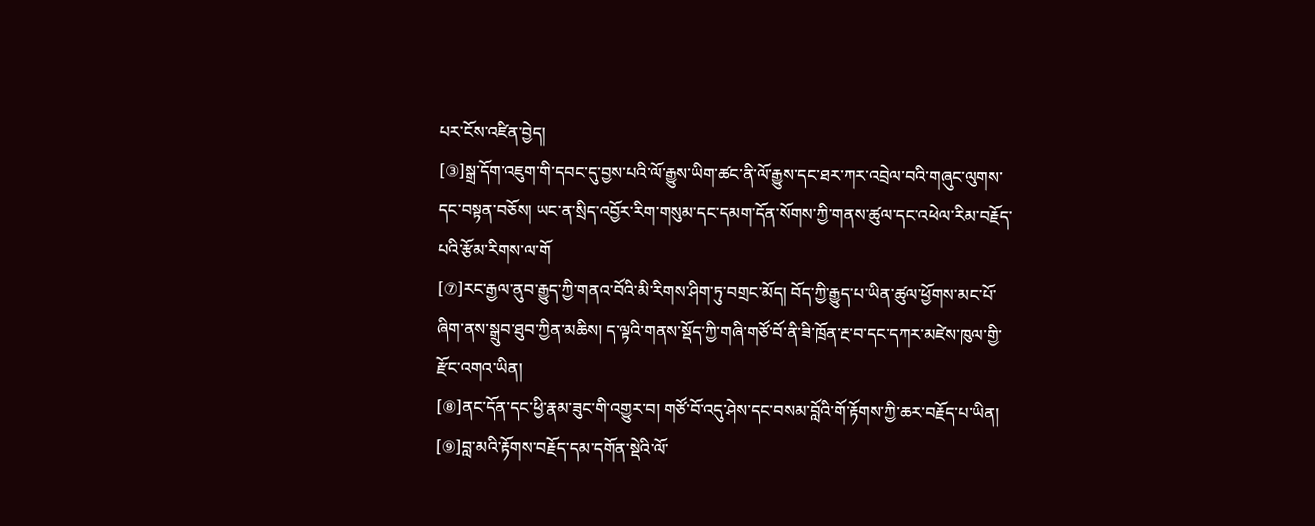པར་ངོས་འཛིན་བྱེད།
[③]སྒྲ་དོག་འཇུག་གི་དབང་དུ་བྱས་པའི་ལོ་རྒྱུས་ཡིག་ཚང་ནི་ལོ་རྒྱུས་དང་ཐར་ཀར་འབྲེལ་བའི་གཞུང་ལུགས་དང་བསྟན་བཅོས། ཡང་ན་སྲིད་འབྱོར་རིག་གསུམ་དང་དམག་དོན་སོགས་ཀྱི་གནས་ཚུལ་དང་འཕེལ་རིམ་བརྗོད་པའི་རྩོམ་རིགས་ལ་གོ
[⑦]རང་རྒྱལ་ནུབ་རྒྱུད་ཀྱི་གནའ་བོའི་མི་རིགས་ཤིག་ཏུ་བགྲང་མོད། བོད་ཀྱི་རྒྱུད་པ་ཡིན་ཚུལ་ཕྱོགས་མང་པོ་ཞིག་ནས་སྒྲུབ་ཐུབ་ཀྱིན་མཆིས། ད་ལྟའི་གནས་སྡོད་ཀྱི་གཞི་གཙོ་བོ་ནི་ཟི་ཁྲོན་རྔ་བ་དང་དཀར་མཛེས་ཁུལ་གྱི་རྫོང་འགའ་ཡིན།
[⑧]ནང་དོན་དང་ཕྱི་རྣམ་ཟུང་གི་འགྱུར་བ། གཙོ་བོ་འདུ་ཤེས་དང་བསམ་བློའི་གོ་རྟོགས་ཀྱི་ཆར་བརྗོད་པ་ཡིན།
[⑨]བླ་མའི་རྟོགས་བརྗོད་དམ་དགོན་སྡེའི་ལོ་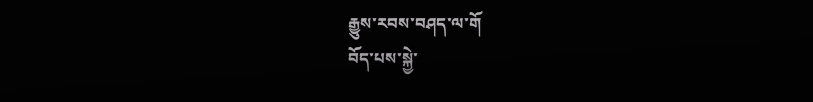རྒྱུས་རབས་བཤད་ལ་གོ
བོད་པས་སྐྱེ་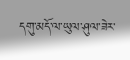དགུ་མདོ་ལ་ཡུལ་ཤུལ་ཟེར་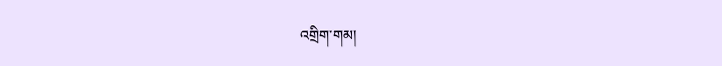འགྲིག་གམ།